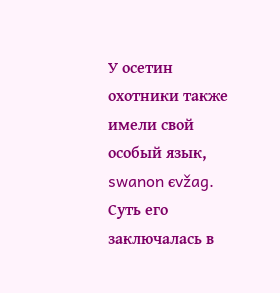У осетин охотники также имели свой особый язык, swanon єvžag. Суть его заключалась в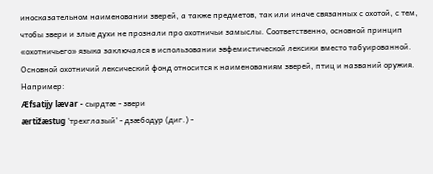иносказательном наименовании зверей, а также предметов, так или иначе связанных с охотой, с тем, чтобы звери и злые духи не прознали про охотничьи замыслы. Соответственно, основной принцип «охотничьего» языка заключался в использовании эвфемистической лексики вместо табуированной. Основной охотничий лексический фонд относится к наименованиям зверей, птиц и названий оружия.
Например:
Æfsatijy lævar - сырдтæ - звери
ærtižæstug 'трехглазый' - дзæбодур (диг.) -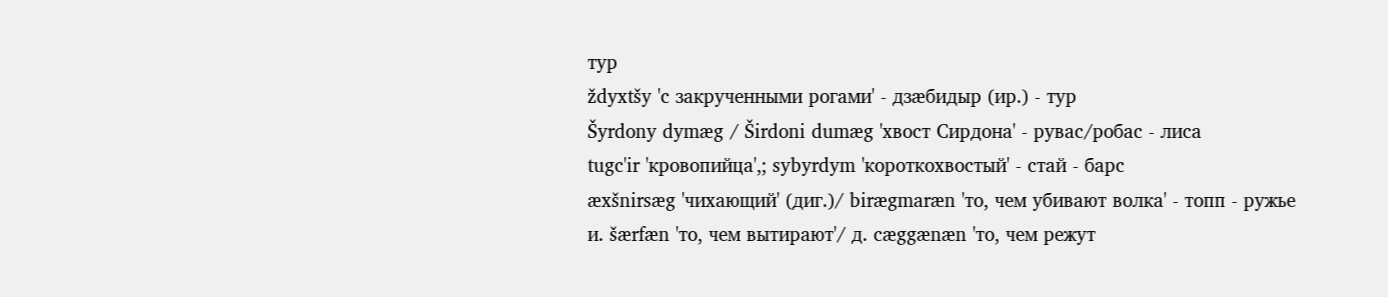тур
ždyxtšy 'с закрученными рогами' - дзæбидыр (ир.) - тур
Šyrdony dymæg / Širdoni dumæg 'хвост Сирдона' - рувас/робас - лиса
tugc'ir 'кровопийца',; sybyrdym 'короткохвостый' - стай - барс
æxšnirsæg 'чихающий' (диг.)/ birægmaræn 'то, чем убивают волка' - топп - ружье
и. šærfæn 'то, чем вытирают'/ д. cæggænæn 'то, чем режут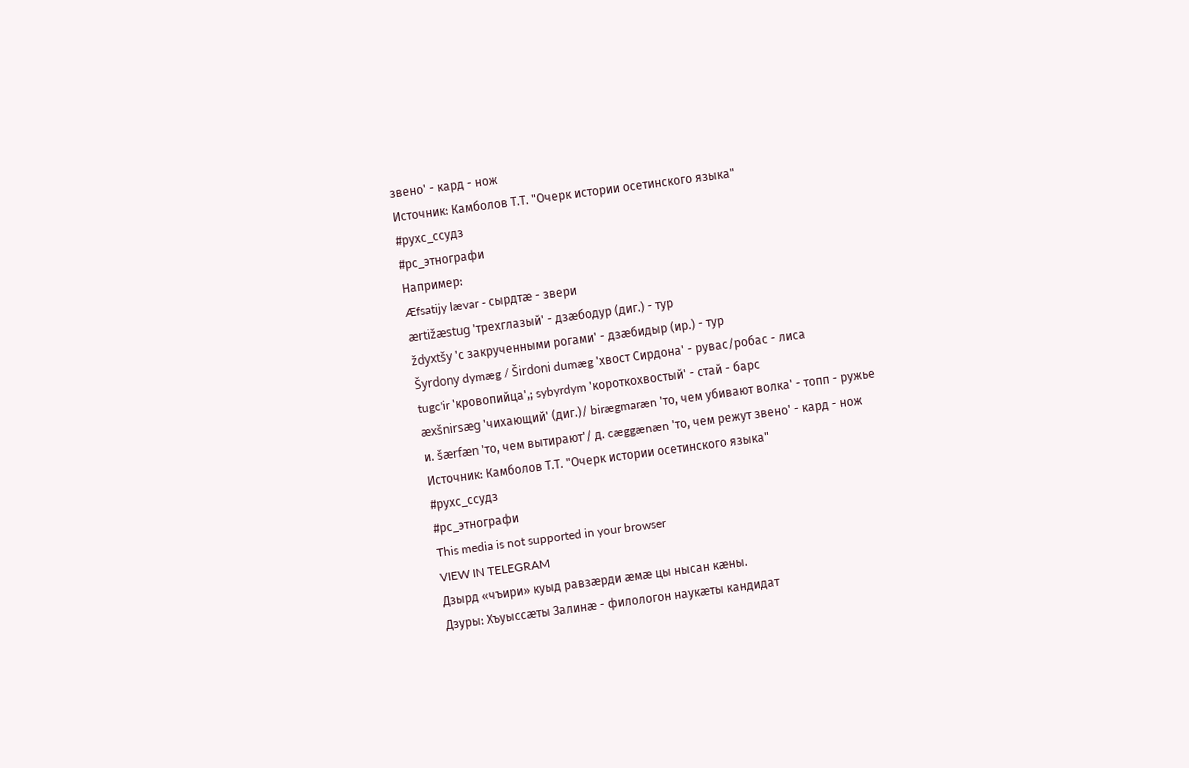звено' - кард - нож
Источник: Камболов Т.Т. "Очерк истории осетинского языка"
#рухс_ссудз
#рс_этнографи
Например:
Æfsatijy lævar - сырдтæ - звери
ærtižæstug 'трехглазый' - дзæбодур (диг.) - тур
ždyxtšy 'с закрученными рогами' - дзæбидыр (ир.) - тур
Šyrdony dymæg / Širdoni dumæg 'хвост Сирдона' - рувас/робас - лиса
tugc'ir 'кровопийца',; sybyrdym 'короткохвостый' - стай - барс
æxšnirsæg 'чихающий' (диг.)/ birægmaræn 'то, чем убивают волка' - топп - ружье
и. šærfæn 'то, чем вытирают'/ д. cæggænæn 'то, чем режут звено' - кард - нож
Источник: Камболов Т.Т. "Очерк истории осетинского языка"
#рухс_ссудз
#рс_этнографи
This media is not supported in your browser
VIEW IN TELEGRAM
Дзырд «чъири» куыд равзæрди æмæ цы нысан кæны.
Дзуры: Хъуыссæты Залинæ - филологон наукæты кандидат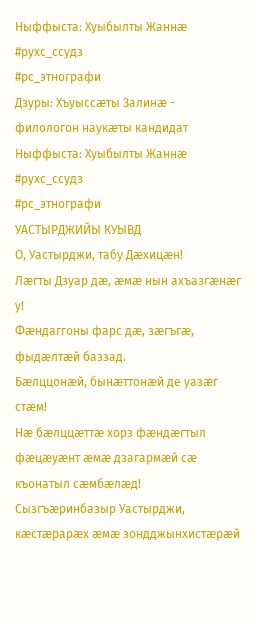Ныффыста: Хуыбылты Жаннæ
#рухс_ссудз
#рс_этнографи
Дзуры: Хъуыссæты Залинæ - филологон наукæты кандидат
Ныффыста: Хуыбылты Жаннæ
#рухс_ссудз
#рс_этнографи
УАСТЫРДЖИЙЫ КУЫВД
О, Уастырджи, табу Дæхицæн!
Лæгты Дзуар дæ, æмæ нын ахъазгæнæг у!
Фæндаггоны фарс дæ, зæгъгæ, фыдæлтæй баззад.
Бæлццонæй, бынæттонæй де уазæг стæм!
Нæ бæлццæттæ хорз фæндæгтыл фæцæуæнт æмæ дзагармæй сæ къонатыл сæмбæлæд!
Сызгъæринбазыр Уастырджи, кæстæрарæх æмæ зондджынхистæрæй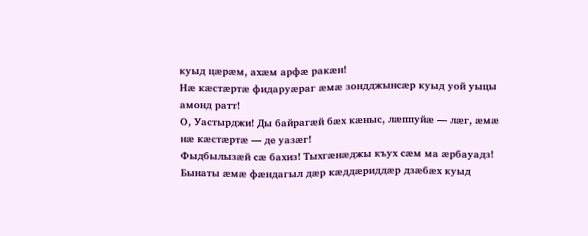куыд цæрæм, ахæм арфæ ракæн!
Нæ кæстæртæ фидаруæраг æмæ зондджынсæр куыд уой уыцы амонд ратт!
О, Уастырджи! Ды байрагæй бæх кæныс, лæппуйæ — лæг, æмæ нæ кæстæртæ — де уазæг!
Фыдбылызæй сæ бахиз! Тыхгæнæджы къух сæм ма æрбауадз!
Бынаты æмæ фæндагыл дæр кæддæриддæр дзæбæх куыд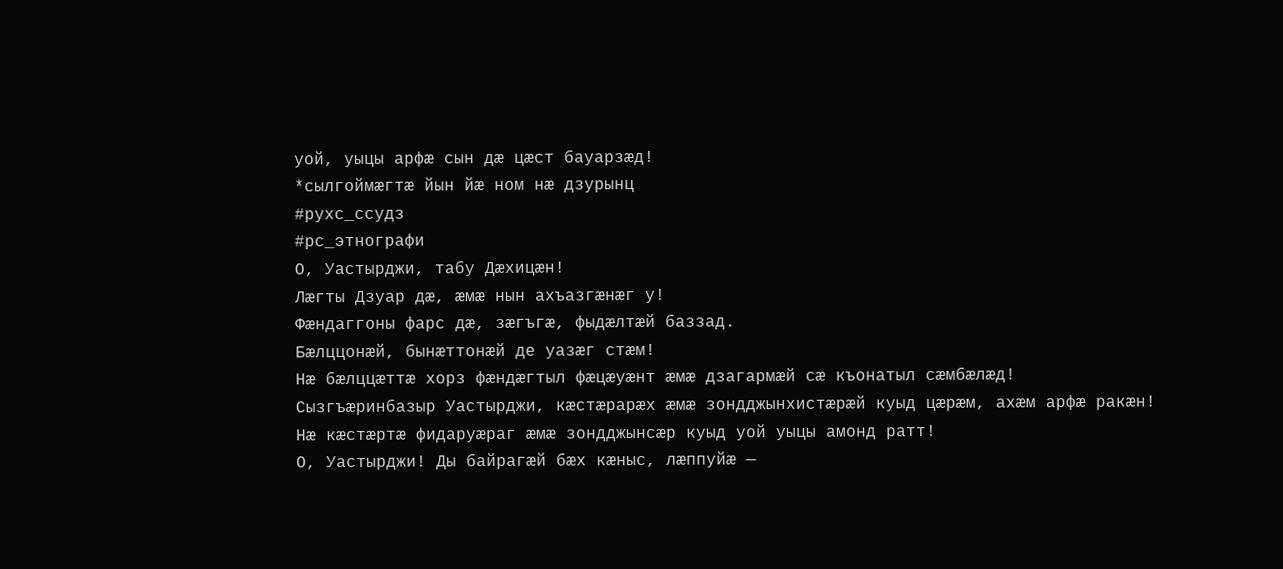уой, уыцы арфæ сын дæ цæст бауарзæд!
*сылгоймæгтæ йын йæ ном нæ дзурынц
#рухс_ссудз
#рс_этнографи
О, Уастырджи, табу Дæхицæн!
Лæгты Дзуар дæ, æмæ нын ахъазгæнæг у!
Фæндаггоны фарс дæ, зæгъгæ, фыдæлтæй баззад.
Бæлццонæй, бынæттонæй де уазæг стæм!
Нæ бæлццæттæ хорз фæндæгтыл фæцæуæнт æмæ дзагармæй сæ къонатыл сæмбæлæд!
Сызгъæринбазыр Уастырджи, кæстæрарæх æмæ зондджынхистæрæй куыд цæрæм, ахæм арфæ ракæн!
Нæ кæстæртæ фидаруæраг æмæ зондджынсæр куыд уой уыцы амонд ратт!
О, Уастырджи! Ды байрагæй бæх кæныс, лæппуйæ —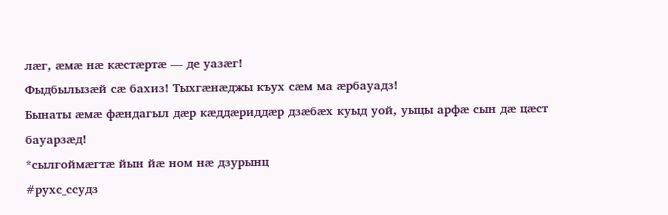лæг, æмæ нæ кæстæртæ — де уазæг!
Фыдбылызæй сæ бахиз! Тыхгæнæджы къух сæм ма æрбауадз!
Бынаты æмæ фæндагыл дæр кæддæриддæр дзæбæх куыд уой, уыцы арфæ сын дæ цæст бауарзæд!
*сылгоймæгтæ йын йæ ном нæ дзурынц
#рухс_ссудз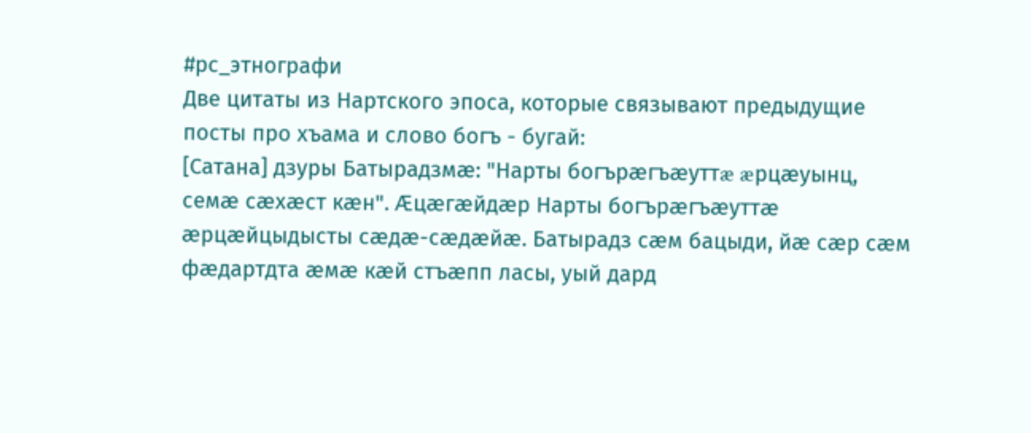#рс_этнографи
Две цитаты из Нартского эпоса, которые связывают предыдущие посты про хъама и слово богъ - бугай:
[Сатана] дзуры Батырадзмæ: "Нарты богърæгъæуттæ æрцæуынц, семæ сæхæст кæн". Æцæгæйдæр Нарты богърæгъæуттæ æрцæйцыдысты сæдæ-сæдæйæ. Батырадз сæм бацыди, йæ сæр сæм фæдартдта æмæ кæй стъæпп ласы, уый дард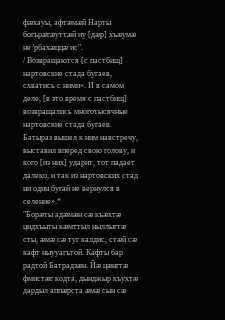фæхауы, афтæмæй Нарты богърæгæуттæй иу [дæр] хъæумæ не 'рбахæццæ ис".
/ Возвращаются [с пастбищ] нартовские стада бугаев, схватись с ними». И в самом деле, [в это время с пастбищ] возвращались многотысячные нартовские стада бугаев. Батыраз вышел к ним навстречу, выставил вперед свою голову, и кого [из них] ударит, тот падает далеко, и так из нартовских стад ни один бугай не вернулся в селение».*
"Борæты адæмæн сæ къæхтæ цидхъыты кæмттыл ныллыгтæ сты, æмæ сæ туг калдис, стæй сæ кафт ныууагътой. Кафты бар радтой Батрадзæн. Йæ цæнгтæ фмистæг кодта, дынджыр къухтæ дардыл аппæрста æмæ сын сæ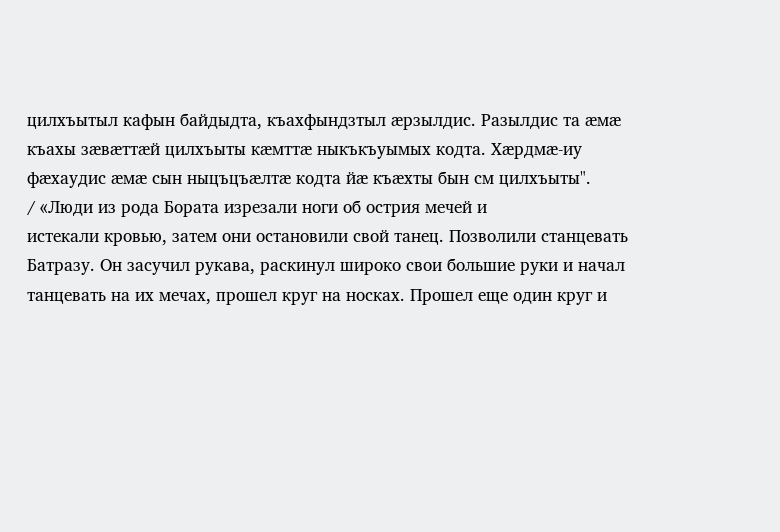цилхъытыл кафын байдыдта, къахфындзтыл æрзылдис. Разылдис та æмæ къахы зæвæттæй цилхъыты кæмттæ ныкъкъуымых кодта. Хæрдмæ-иу фæхаудис æмæ сын ныцъцъæлтæ кодта йæ къæхты бын см цилхъыты".
/ «Люди из рода Бората изрезали ноги об острия мечей и
истекали кровью, затем они остановили свой танец. Позволили станцевать Батразу. Он засучил рукава, раскинул широко свои большие руки и начал танцевать на их мечах, прошел круг на носках. Прошел еще один круг и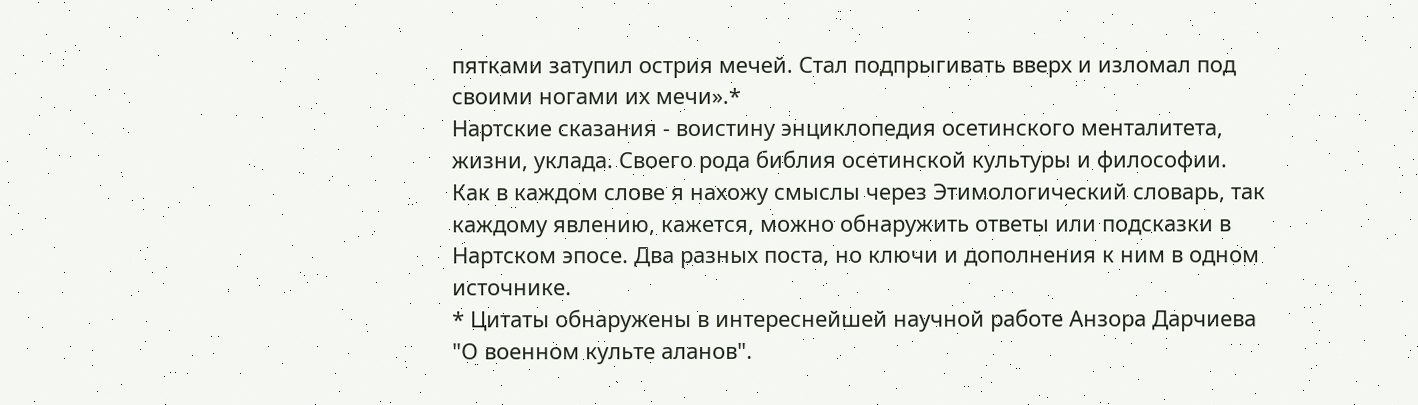пятками затупил острия мечей. Стал подпрыгивать вверх и изломал под своими ногами их мечи».*
Нартские сказания - воистину энциклопедия осетинского менталитета, жизни, уклада. Своего рода библия осетинской культуры и философии. Как в каждом слове я нахожу смыслы через Этимологический словарь, так каждому явлению, кажется, можно обнаружить ответы или подсказки в Нартском эпосе. Два разных поста, но ключи и дополнения к ним в одном источнике.
* Цитаты обнаружены в интереснейшей научной работе Анзора Дарчиева "О военном культе аланов".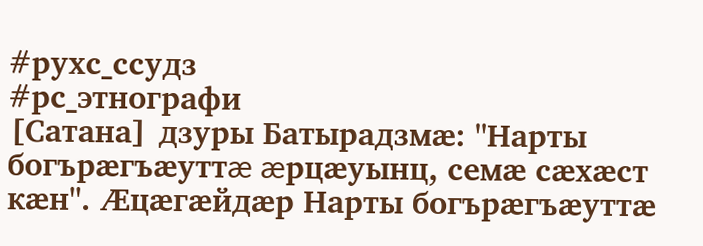#рухс_ссудз
#рс_этнографи
[Сатана] дзуры Батырадзмæ: "Нарты богърæгъæуттæ æрцæуынц, семæ сæхæст кæн". Æцæгæйдæр Нарты богърæгъæуттæ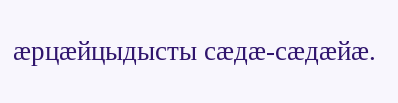æрцæйцыдысты сæдæ-сæдæйæ.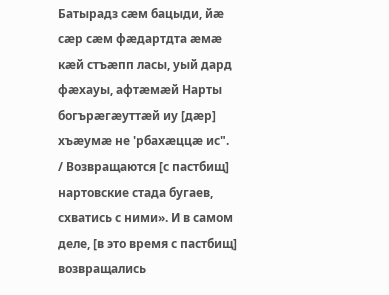Батырадз сæм бацыди, йæ сæр сæм фæдартдта æмæ кæй стъæпп ласы, уый дард фæхауы, афтæмæй Нарты богърæгæуттæй иу [дæр] хъæумæ не 'рбахæццæ ис".
/ Возвращаются [с пастбищ] нартовские стада бугаев, схватись с ними». И в самом деле, [в это время с пастбищ] возвращались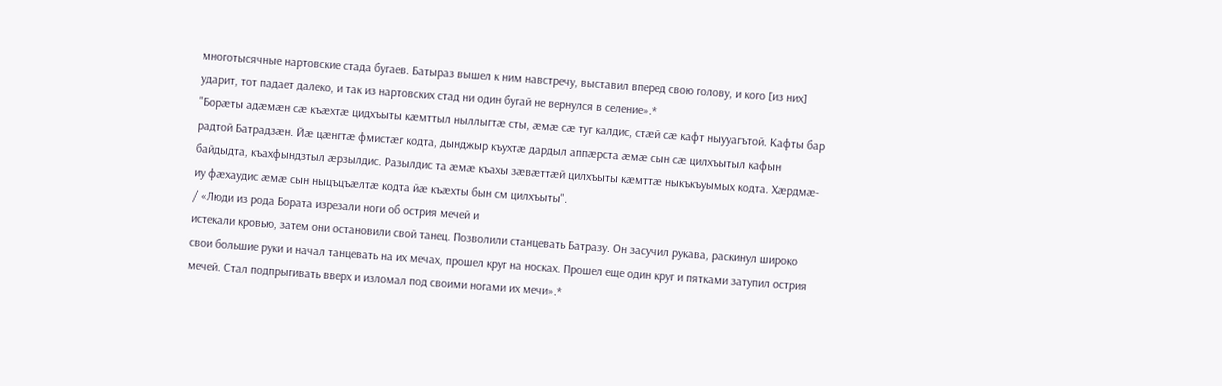многотысячные нартовские стада бугаев. Батыраз вышел к ним навстречу, выставил вперед свою голову, и кого [из них] ударит, тот падает далеко, и так из нартовских стад ни один бугай не вернулся в селение».*
"Борæты адæмæн сæ къæхтæ цидхъыты кæмттыл ныллыгтæ сты, æмæ сæ туг калдис, стæй сæ кафт ныууагътой. Кафты бар радтой Батрадзæн. Йæ цæнгтæ фмистæг кодта, дынджыр къухтæ дардыл аппæрста æмæ сын сæ цилхъытыл кафын байдыдта, къахфындзтыл æрзылдис. Разылдис та æмæ къахы зæвæттæй цилхъыты кæмттæ ныкъкъуымых кодта. Хæрдмæ-иу фæхаудис æмæ сын ныцъцъæлтæ кодта йæ къæхты бын см цилхъыты".
/ «Люди из рода Бората изрезали ноги об острия мечей и
истекали кровью, затем они остановили свой танец. Позволили станцевать Батразу. Он засучил рукава, раскинул широко свои большие руки и начал танцевать на их мечах, прошел круг на носках. Прошел еще один круг и пятками затупил острия мечей. Стал подпрыгивать вверх и изломал под своими ногами их мечи».*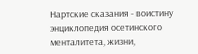Нартские сказания - воистину энциклопедия осетинского менталитета, жизни,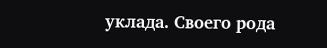уклада. Своего рода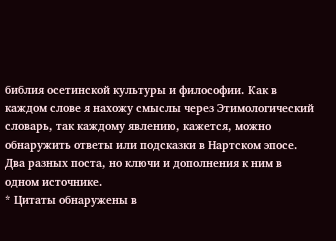библия осетинской культуры и философии. Как в каждом слове я нахожу смыслы через Этимологический словарь, так каждому явлению, кажется, можно обнаружить ответы или подсказки в Нартском эпосе. Два разных поста, но ключи и дополнения к ним в одном источнике.
* Цитаты обнаружены в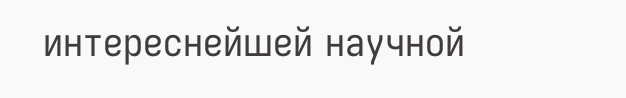интереснейшей научной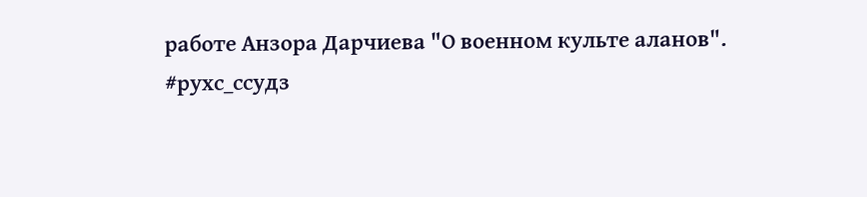работе Анзора Дарчиева "О военном культе аланов".
#рухс_ссудз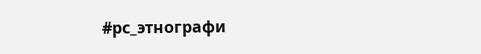#рс_этнографи